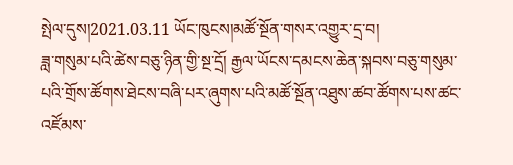སྤེལ་དུས།2021.03.11 ཡོང་ཁུངས།མཚོ་སྔོན་གསར་འགྱུར་དྲ་བ།
ཟླ་གསུམ་པའི་ཚེས་བཅུ་ཉིན་གྱི་སྔ་དྲོ། རྒྱལ་ཡོངས་དམངས་ཆེན་སྐབས་བཅུ་གསུམ་པའི་གྲོས་ཚོགས་ཐེངས་བཞི་པར་ཞུགས་པའི་མཚོ་སྔོན་འཐུས་ཚབ་ཚོགས་པས་ཚང་འཛོམས་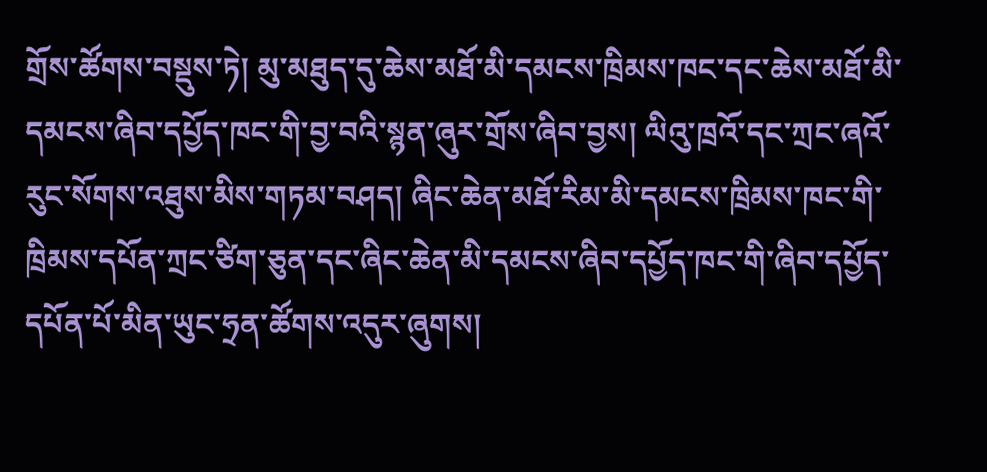གྲོས་ཚོགས་བསྡུས་ཏེ། མུ་མཐུད་དུ་ཆེས་མཐོ་མི་དམངས་ཁྲིམས་ཁང་དང་ཆེས་མཐོ་མི་དམངས་ཞིབ་དཔྱོད་ཁང་གི་བྱ་བའི་སྙན་ཞུར་གྲོས་ཞིབ་བྱས། ལིའུ་ཁྲའོ་དང་ཀྲང་ཞའོ་རུང་སོགས་འཐུས་མིས་གཏམ་བཤད། ཞིང་ཆེན་མཐོ་རིམ་མི་དམངས་ཁྲིམས་ཁང་གི་ཁྲིམས་དཔོན་ཀྲང་ཙིག་ཅུན་དང་ཞིང་ཆེན་མི་དམངས་ཞིབ་དཔྱོད་ཁང་གི་ཞིབ་དཔྱོད་དཔོན་པོ་མིན་ཡུང་ཧྲན་ཚོགས་འདུར་ཞུགས།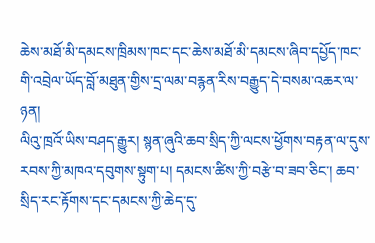ཆེས་མཐོ་མི་དམངས་ཁྲིམས་ཁང་དང་ཆེས་མཐོ་མི་དམངས་ཞིབ་དཔྱོད་ཁང་གི་འབྲེལ་ཡོད་བློ་མཐུན་གྱིས་དྲ་ལམ་བརྙན་རིས་བརྒྱུད་དེ་བསམ་འཆར་ལ་ཉན།
ལིའུ་ཁྲའོ་ཡིས་བཤད་རྒྱུར། སྙན་ཞུའི་ཆབ་སྲིད་ཀྱི་ལངས་ཕྱོགས་བརྟན་ལ་དུས་རབས་ཀྱི་མཁའ་དབུགས་སྟུག་པ། དམངས་ཚིས་ཀྱི་བརྩེ་བ་ཟབ་ཅིང་། ཆབ་སྲིད་རང་རྟོགས་དང་དམངས་ཀྱི་ཆེད་དུ་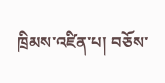ཁྲིམས་འཛིན་པ། བཅོས་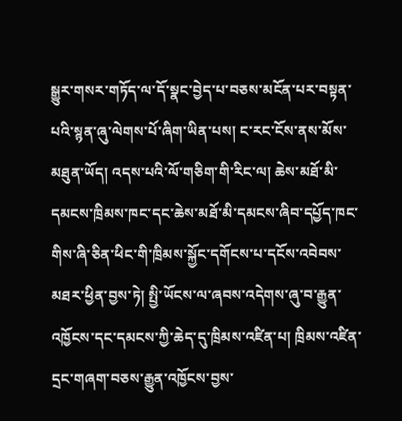སྒྱུར་གསར་གཏོད་ལ་དོ་སྣང་བྱེད་པ་བཅས་མངོན་པར་བསྟན་པའི་སྙན་ཞུ་ལེགས་པོ་ཞིག་ཡིན་པས། ང་རང་ངོས་ནས་མོས་མཐུན་ཡོད། འདས་པའི་ལོ་གཅིག་གི་རིང་ལ། ཆེས་མཐོ་མི་དམངས་ཁྲིམས་ཁང་དང་ཆེས་མཐོ་མི་དམངས་ཞིབ་དཔྱོད་ཁང་གིས་ཞི་ཅིན་ཕིང་གི་ཁྲིམས་སྐྱོང་དགོངས་པ་དངོས་འབེབས་མཐར་ཕྱིན་བྱས་ཏེ། སྤྱི་ཡོངས་ལ་ཞབས་འདེགས་ཞུ་བ་རྒྱུན་འཁྱོངས་དང་དམངས་ཀྱི་ཆེད་དུ་ཁྲིམས་འཛིན་པ། ཁྲིམས་འཛིན་དྲང་གཞག་བཅས་རྒྱུན་འཁྱོངས་བྱས་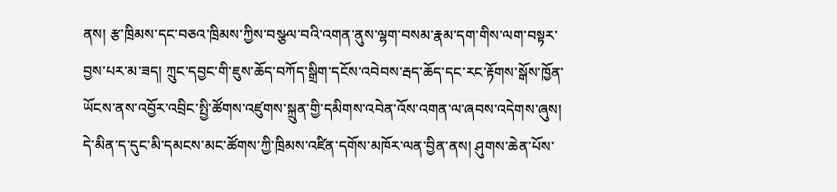ནས། རྩ་ཁྲིམས་དང་བཅའ་ཁྲིམས་ཀྱིས་བསྩལ་བའི་འགན་ནུས་ལྷག་བསམ་རྣམ་དག་གིས་ལག་བསྟར་བྱས་པར་མ་ཟད། ཀྲུང་དབྱང་གི་ཇུས་ཆོད་བཀོད་སྒྲིག་དངོས་འབེབས་རྦད་ཆོད་དང་རང་རྟོགས་སྒོས་ཁྱོན་ཡོངས་ནས་འབྱོར་འབྲིང་སྤྱི་ཚོགས་འཛུགས་སྐྲུན་གྱི་དམིགས་འབེན་འོས་འགན་ལ་ཞབས་འདེགས་ཞུས། དེ་མིན་ད་དུང་མི་དམངས་མང་ཚོགས་ཀྱི་ཁྲིམས་འཛིན་དགོས་མཁོར་ལན་བྱིན་ནས། ཤུགས་ཆེན་པོས་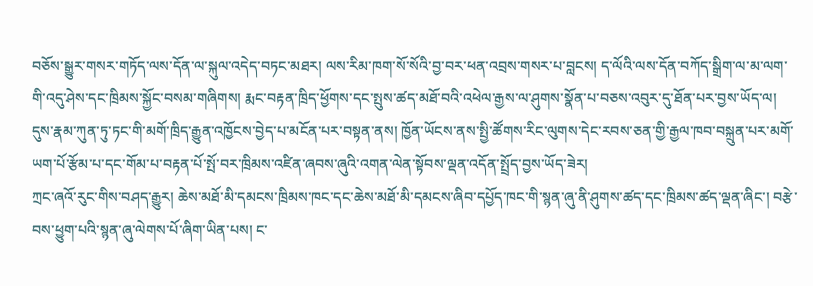བཅོས་སྒྱུར་གསར་གཏོད་ལས་དོན་ལ་སྐུལ་འདེད་བཏང་མཐར། ལས་རིམ་ཁག་སོ་སོའི་བྱ་བར་ཕན་འབྲས་གསར་པ་བླངས། ད་ལོའི་ལས་དོན་བཀོད་སྒྲིག་ལ་མ་ལག་གི་འདུ་ཤེས་དང་ཁྲིམས་སྐྱོང་བསམ་གཞིགས། རྨང་བརྟན་ཁྲིད་ཕྱོགས་དང་སྤུས་ཚད་མཐོ་བའི་འཕེལ་རྒྱས་ལ་ཤུགས་སྣོན་པ་བཅས་འབུར་དུ་ཐོན་པར་བྱས་ཡོད་ལ། དུས་རྣམ་ཀུན་ཏུ་ཏང་གི་མགོ་ཁྲིད་རྒྱུན་འཁྱོངས་བྱེད་པ་མངོན་པར་བསྟན་ནས། ཁྱོན་ཡོངས་ནས་སྤྱི་ཚོགས་རིང་ལུགས་དེང་རབས་ཅན་གྱི་རྒྱལ་ཁབ་བསྐྲུན་པར་མགོ་ཡག་པོ་རྩོམ་པ་དང་གོམ་པ་བརྟན་པོ་སྤོ་བར་ཁྲིམས་འཛིན་ཞབས་ཞུའི་འགན་ལེན་སྟོབས་ལྡན་འདོན་སྤྲོད་བྱས་ཡོད་ཟེར།
ཀྲང་ཞའོ་རུང་གིས་བཤད་རྒྱུར། ཆེས་མཐོ་མི་དམངས་ཁྲིམས་ཁང་དང་ཆེས་མཐོ་མི་དམངས་ཞིབ་དཔྱོད་ཁང་གི་སྙན་ཞུ་ནི་ཤུགས་ཚད་དང་ཁྲིམས་ཚད་ལྡན་ཞིང་། བརྩེ་བས་ཕྱུག་པའི་སྙན་ཞུ་ལེགས་པོ་ཞིག་ཡིན་པས། ང་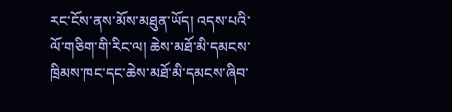རང་ངོས་ནས་མོས་མཐུན་ཡོད། འདས་པའི་ལོ་གཅིག་གི་རིང་ལ། ཆེས་མཐོ་མི་དམངས་ཁྲིམས་ཁང་དང་ཆེས་མཐོ་མི་དམངས་ཞིབ་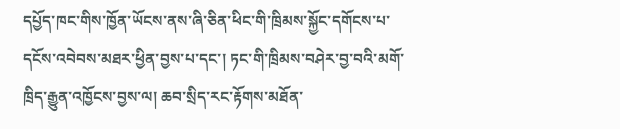དཔྱོད་ཁང་གིས་ཁྱོན་ཡོངས་ནས་ཞི་ཅིན་ཕིང་གི་ཁྲིམས་སྐྱོང་དགོངས་པ་དངོས་འབེབས་མཐར་ཕྱིན་བྱས་པ་དང་། ཏང་གི་ཁྲིམས་བཤེར་བྱ་བའི་མགོ་ཁྲིད་རྒྱུན་འཁྱོངས་བྱས་ལ། ཆབ་སྲིད་རང་རྟོགས་མཐོན་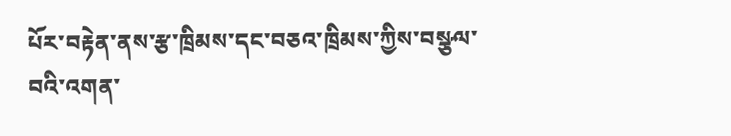པོར་བརྟེན་ནས་རྩ་ཁྲིམས་དང་བཅའ་ཁྲིམས་ཀྱིས་བསྩལ་བའི་འགན་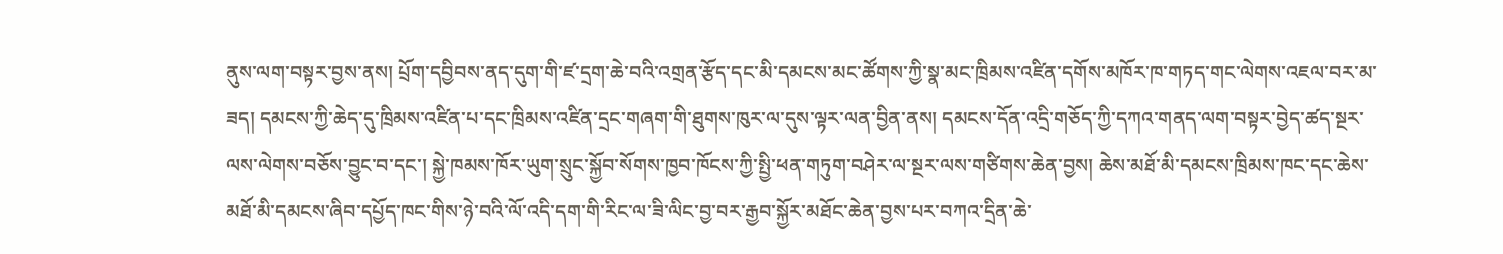ནུས་ལག་བསྟར་བྱས་ནས། པྲོག་དབྱིབས་ནད་དུག་གི་ཛ་དྲག་ཆེ་བའི་འགྲན་རྩོད་དང་མི་དམངས་མང་ཚོགས་ཀྱི་སྣ་མང་ཁྲིམས་འཛིན་དགོས་མཁོར་ཁ་གཏད་གང་ལེགས་འཇལ་བར་མ་ཟད། དམངས་ཀྱི་ཆེད་དུ་ཁྲིམས་འཛིན་པ་དང་ཁྲིམས་འཛིན་དྲང་གཞག་གི་ཐུགས་ཁུར་ལ་དུས་ལྟར་ལན་བྱིན་ནས། དམངས་དོན་འདྲི་གཅོད་ཀྱི་དཀའ་གནད་ལག་བསྟར་བྱེད་ཚད་སྔར་ལས་ལེགས་བཅོས་བྱུང་བ་དང་། སྐྱེ་ཁམས་ཁོར་ཡུག་སྲུང་སྐྱོབ་སོགས་ཁྱབ་ཁོངས་ཀྱི་སྤྱི་ཕན་གཏུག་བཤེར་ལ་སྔར་ལས་གཙིགས་ཆེན་བྱས། ཆེས་མཐོ་མི་དམངས་ཁྲིམས་ཁང་དང་ཆེས་མཐོ་མི་དམངས་ཞིབ་དཔྱོད་ཁང་གིས་ཉེ་བའི་ལོ་འདི་དག་གི་རིང་ལ་ཟི་ལིང་བྱ་བར་རྒྱབ་སྐྱོར་མཐོང་ཆེན་བྱས་པར་བཀའ་དྲིན་ཆེ་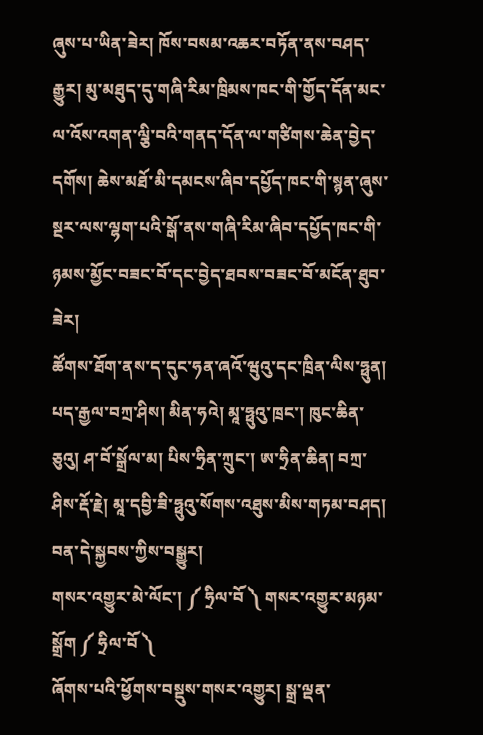ཞུས་པ་ཡིན་ཟེར། ཁོས་བསམ་འཆར་བཏོན་ནས་བཤད་རྒྱུར། མུ་མཐུད་དུ་གཞི་རིམ་ཁྲིམས་ཁང་གི་གྱོད་དོན་མང་ལ་འོས་འགན་ལྕི་བའི་གནད་དོན་ལ་གཙིགས་ཆེན་བྱེད་དགོས། ཆེས་མཐོ་མི་དམངས་ཞིབ་དཔྱོད་ཁང་གི་སྙན་ཞུས་སྔར་ལས་ལྷག་པའི་སྒོ་ནས་གཞི་རིམ་ཞིབ་དཔྱོད་ཁང་གི་ཉམས་མྱོང་བཟང་བོ་དང་བྱེད་ཐབས་བཟང་བོ་མངོན་ཐུབ་ཟེར།
ཚོགས་ཐོག་ནས་ད་དུང་ཧན་ཞའོ་ཝུའུ་དང་ཁྲིན་ལིས་ཧྥུན། པད་རྒྱལ་བཀྲ་ཤིས། མིན་ཧའེ། མཱ་ཧྥུའུ་ཁྲང་། ཁུང་ཆིན་ཅུའུ། ཤ་བོ་སྒྲོལ་མ། པིས་ཧྲིན་ཀྲུང་། ཨ་ཧྲིན་ཆིན། བཀྲ་ཤིས་རྡོ་རྗེ། མཱ་དབྱི་ཟི་ཧྥུའུ་སོགས་འཐུས་མིས་གཏམ་བཤད།
བན་དེ་སྐྱབས་ཀྱིས་བསྒྱུར།
གསར་འགྱུར་མེ་ལོང་། ༼ ཧྲིལ་བོ ༽ གསར་འགྱུར་མཉམ་སྒྲོག ༼ ཧྲིལ་བོ ༽
ཞོགས་པའི་ཕྱོགས་བསྡུས་གསར་འགྱུར། སྒྲ་ལྡན་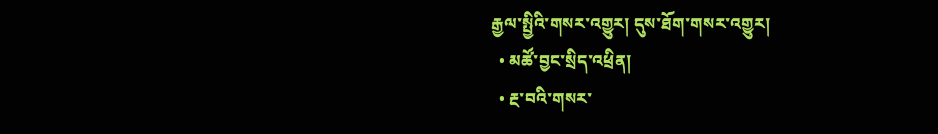རྒྱལ་སྤྱིའི་གསར་འགྱུར། དུས་ཐོག་གསར་འགྱུར།
  • མཚོ་བྱང་སྲིད་འཕྲིན།
  • རྔ་བའི་གསར་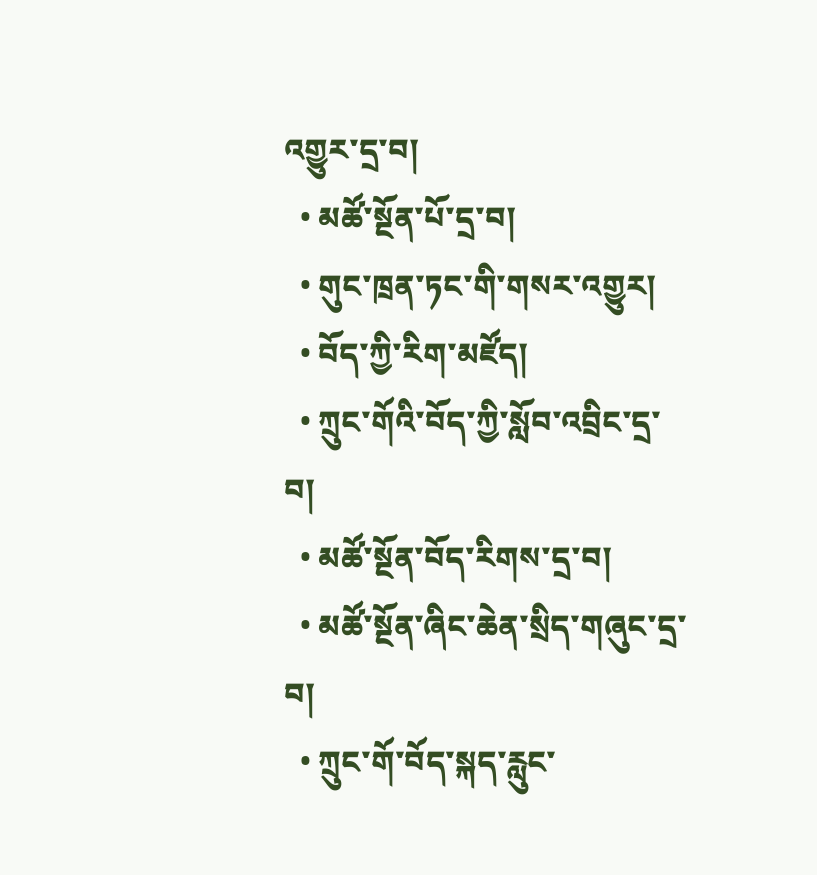འགྱུར་དྲ་བ།
  • མཚོ་སྔོན་པོ་དྲ་བ།
  • གུང་ཁྲན་ཏང་གི་གསར་འགྱུར།
  • བོད་ཀྱི་རིག་མཛོད།
  • ཀྲུང་གོའི་བོད་ཀྱི་སློབ་འབྲིང་དྲ་བ།
  • མཚོ་སྔོན་བོད་རིགས་དྲ་བ།
  • མཚོ་སྔོན་ཞིང་ཆེན་སྲིད་གཞུང་དྲ་བ།
  • ཀྲུང་གོ་བོད་སྐད་རླུང་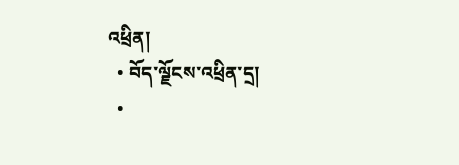འཕྲིན།
  • བོད་ལྗོངས་འཕྲིན་དྲ།
  •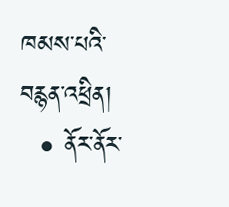ཁམས་པའི་བརྙན་འཕྲིན།
  • ནོར་ནོར་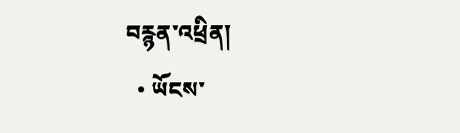བརྙན་འཕྲིན།
  • ཡོངས་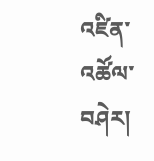འཛིན་འཚོལ་བཤེར།